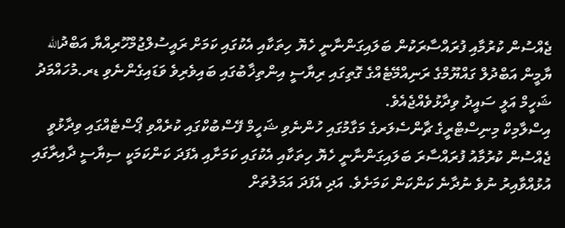ޖެއްސުން ކުރުމާއި ފުރައްސާރަކުން ބަލައިގަންނާނީ ހެޔޮ ހިތަކާއި އެކުގައި ކަމަށް ރައީސުލްޖުމްހޫރިއްޔާ އަބްދުالله ޔާމީން އަބްދުލް ގައްޔޫމްގެ ރަނިއްމޭޓެއްގެ ގޮތިގައި ރިޔާސީ އިންތިޚާބުގައި ބައިވެރިވެ ވަޑައިގެންނެވި ޑރ.މުހައްމަދު ޝަހީމް އަލީ ސައީދު ވިދާޅުވެއްޖެއެވެ.
އިސްލާމިކް މިނިސްޓްރީގެ ޗާންސެލަރގެ މަގާމުގައި ހުންނެވި ޝަހީމް ފޭސްބުކްގައި ކުރެއްވި ޕޯސްޓެއްގައި ވިދާޅުވީ ޖެއްސުން ކުރުމާއު ފުރައްސާރަ ބަލައިގަންނާނީ ހެޔޮ ހިތަކާއި އެކުގައި ކަމަށާއި އެފަދަ ކަންކަމަކީ ސިޔާސީ ދާއިރާގައި އުޅުއްވާއިރު ނުވެ ނުދާނެ ކަންކަން ކަމަށެވެ. އަދި އެފަދަ އަމަލުތަށް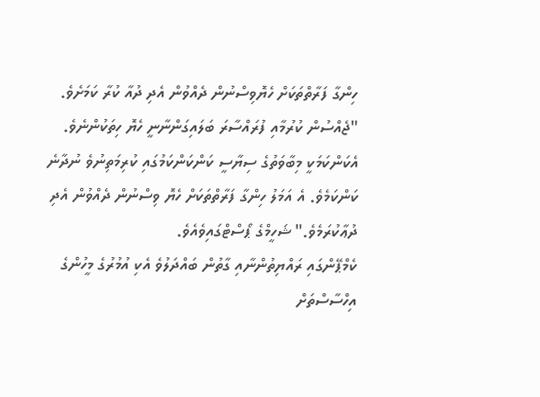ހިންގާ ފަރާތްތަކަށް ހެޔޮވިސްނުން ދެއްވުން އެދި ދުއާ ކުރާ ކަމަށެވެ.
"ޖެއްސުން ކުރުމާއި ފުރައްސާރަ ބަލައިގަންނާނީ ހެޔޮ ހިތަކުންނެވެ. އެކަންކަމަކީ މިބާވަތުގެ ސިޔާސީ ކަންކަންކަމުގައި ކުރިމަތިނުވެ ނުދާނެ ކަންކަމެވެ. އެ އަމަލު ހިންގާ ފަރާތްތަކަށް ހެޔޮ ވިސްނުން ދެއްވުން އެދި ދުޢާކުރަމެވެ." ޝަހީމްގެ ޕޯސްޓްގައިވެއެވެ.
ކެމްޕޭންގައި ރައްޔިތުންނާއި ގާތުން ބައްދަލުވެ އެކި އުމުރުގެ މީހުންގެ އިހްސާސްތަށް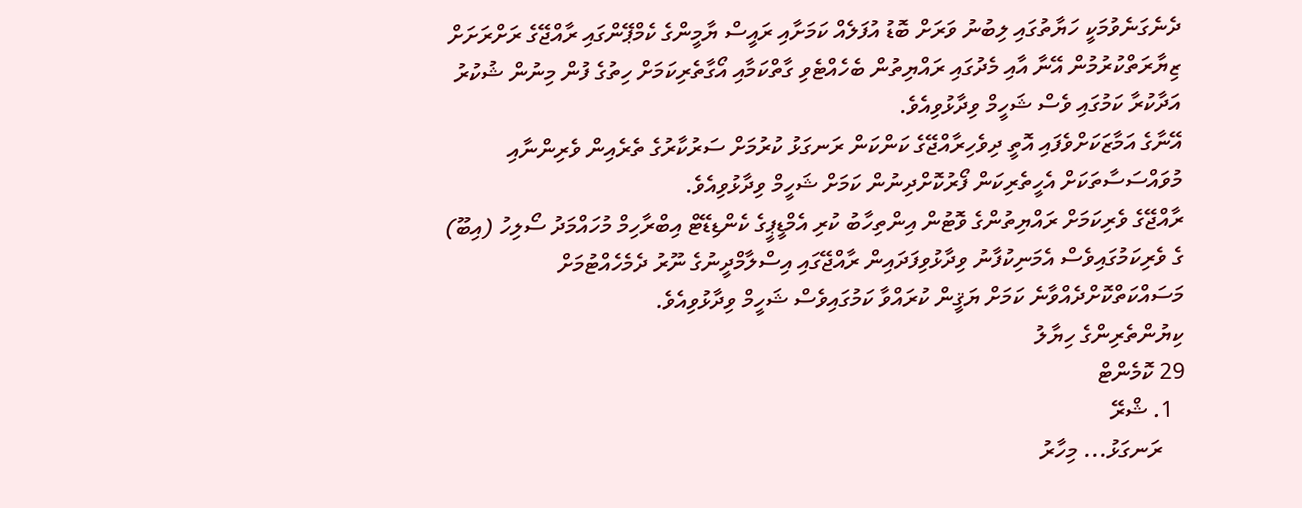ދެނެގަނެވުމަކީ ހަޔާތުގައި ލިބުނު ވަރަށް ބޮޑު އުފަލެއް ކަމަށާއި ރައީސް ޔާމީންގެ ކެމްޕޭންގައި ރާއްޖޭގެ ރަށްރަށަށް ޒިޔާރަތްކުރުމުން އޭނާ އާއި މެދުގައި ރައްޔިތުން ބެހެއްޓެވި ގާތްކަމާއި އޯގާތެރިކަމަށް ހިތުގެ ފުން މިނުން ޝުކުރު އަދާކުރާ ކަމުގައި ވެސް ޝަހީމް ވިދާޅުވިއެވެ.
އޭނާގެ އަމާޒަކަށްވެފައި އޮތީ ދިވެހިރާއްޖޭގެ ކަންކަން ރަނގަޅު ކުރުމަށް ސަރުކާރުގެ ތެރެއިން ވެރިންނާއި މުވައްސަސާތަކަށް އެހީތެރިކަން ފޯރުކޮށްދިނުން ކަމަށް ޝަހީމް ވިދާޅުވިއެވެ.
ރާއްޖޭގެ ވެރިކަމަށް ރައްޔިތުންގެ ވޮޓުން އިންތިހާބު ކުރި އެމްޑީޕީގެ ކެންޑިޑޭޓް އިބްރާހިމް މުހައްމަދު ސޯލިހު (އިބޫ) ގެ ވެރިކަމުގައިވެސް އެމަނިކުފާނު ވިދާޅުވިފަދައިން ރާއްޖޭގައި އިސްލާމްދީނުގެ ނޫރު ދެމެހެއްޓުމަށް މަސައްކަތްކޮށްދެއްވާނެ ކަމަށް ޔަޤީން ކުރައްވާ ކަމުގައިވެސް ޝަހީމް ވިދާޅުވިއެވެ.
ކިޔުންތެރިންގެ ހިޔާލު
29 ކޮމެންޓް
  1. ޝްރޭ
    ރަނގަޅު... މިހާރު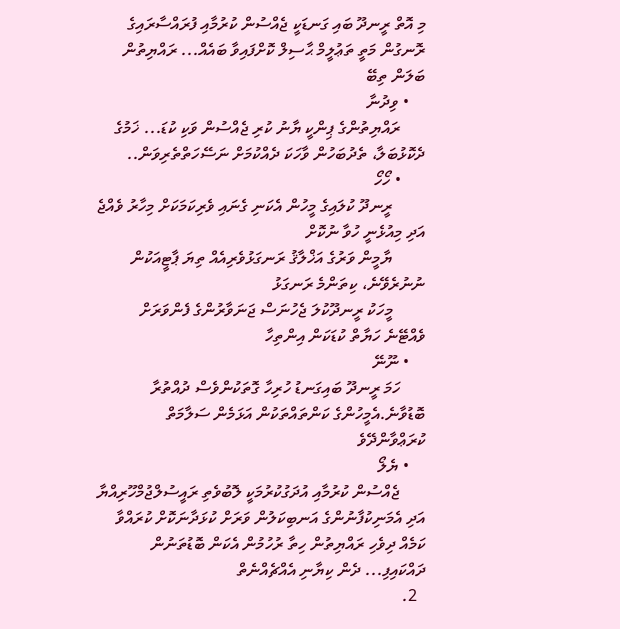މި އޮތް ރީނދޫ ބައި ގަނޑަކީ ޖެއްސުން ކުރުމާއި ފުރައްސާރައިގެ ރޮނގުން މަތީ ތަޢުލީމް ޙާސިލް ކޮށްފައިވާ ބައެއް... ރައްޔިތުން ބަލަން ތިބޭ
    • ވިދުނާ
      ރައްޔިތުންގެ ޕިންކީ ޔާނު ކުރި ޖެއްސުން ވަކި ކުޑަ... ޚަމުގެ ދެކޮޅުބަލާ، ތެދުބަހުން ވާހަކަ ދެއްކުމަށް ނަސޭހަތްތެރިވަން..
      • ހޯހޯ
        ރީނދޫ ކުލައިގެ މީހުން އެކަނި ގެނައި ވެރިކަމަކަށް މިހާރު ވެއްޖެ އަދި މިއުޅެނީ ހުވާ ނުކޮށް
        ޔާމީން ވަރުގެ އަޚްލާޤު ރަނގަޅުވެރިއެއް ތިޔަ ޕާޓީއަކުން ނުނުރެވޭނެ، ކިތަންމެ ރަނގަޅު
        މީހަކު ރީނދޫކުލަ ޖެހުނަސް ޖަނަވާރުންގެ ފެންވަރަށް ވެއްޓޭނެ ހަޔާތް ކުޑަކަން އިންތިހާ
    • ނޫނޭ
      ހަމަ ރީނދޫ ބައިގަނޑު ހުރިހާ ގޮތަކުންވެސް ދުއްތުރާ ބޮޑުވާނެ.އެމީހުންގެ ކަންތައްތަކުން އަޅަމެން ސަލާމަތް ކުރަޢްވާންދޭވެ
    • ޔެލޯ
      ޖެއްސުން ކުރުމާއި އުދަގުކުރުމަކީ ލޮބުވެތި ރައީސުލްޖުމްހޫރިއްޔާ އަދި އެމަނިކުފާނުންގެ އަނބިކަލުން ވަރަށް ކުޅަދާނަކޮށް ކުރައްވާ ކަމެއް ދިވެހި ރައްޔިތުން ހިތާ ރުހުމުން އެކަން ބޮޑުތަނުން ދައްކައިފި... ދެން ކިޔާނި އެއްޗެއްނެތް
  2.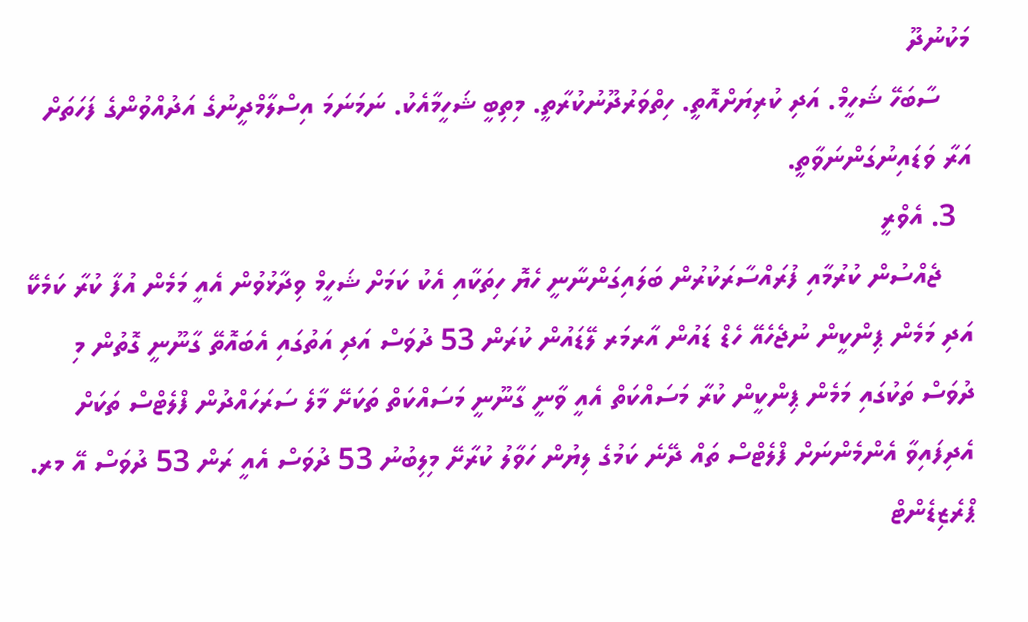މަކުނުދޫ
    ސާބަހޭ ޝަހީމް. އަދި ކުރިޔަށްއޮތީ. ހިތްވަރުދޫނުކުރާތީ. މިތިބީ ޝަހީމާއެކު. ނަމަނަމަ އިސްލާމްދީނުގެ އަދުއްވުންގެ ފަހަތަށް އަރާ ވަޑައިނުގަންނަވާތީ.
  3. އެވްރީ
    ޖެއްސުން ކުރުމާއި ފުރައްސާރަކުރުން ބަލައިގަންނާނީ ހެޔޮ ހިތަކާއި އެކު ކަމަށް ޝަހީމް ވިދާޅުވުން އެއީ މަމެން އުފާ ކުރާ ކަމެކޭ އަދި މަމެން ޕިންކީން ނުޖެހެއޭ ހެޑް ޑައުން އާރމަރ ލޭޑައުން ކުރަން 53 ދުވަސް އަދި އަތުގައި އެބައޮތޭ ގާނޫނީ ގޮތުން މި ދުވަސް ތަކުގައި މަމެން ޕިންކީން ކުރާ މަސައްކަތް އެއީ ވާނީ ގާނޫނީ މަސައްކަތް ތަކަށޭ މާލެ ސަރަހައްދުން ފްލެޓްސް ތަކަށް އެދިފައިވާ އެންމެންނަށް ފްލެޓްސް ތައް ދޭނެ ކަމުގެ ލިޔުން ހަވާލު ކުރާށޭ މިލިބުނު 53 ދުވަސް އެއީ ރަން 53 ދުވަސް އޭ މރ. ޕްރެޒިޑެންޓް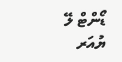ޑޯންޓް ލޭ ޔުއަރ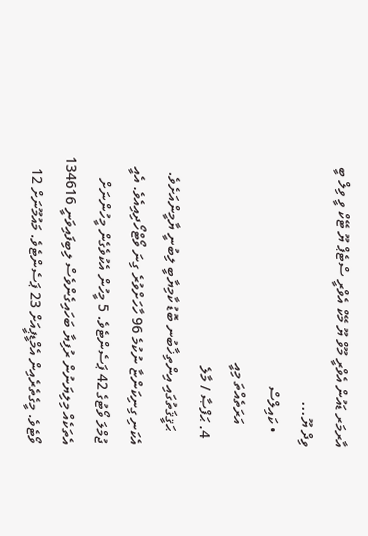އާރމަރ ޑައުން އެވްރީ މޫވް ޔޫ މޭކް އެވްރީ ސްޓެޕް ޔޫ ޓޭކް ވީ ވިލް ބީ ވިދް ޔޫ...
    • ކައިލްސް
      އަރަތެއްތަ މިއީ
  4. ޙަފްޞާ / މާލެ
    ޙަޤީޤަތުގައި އިންތިޚާބުނ ބޮޑު ކާމިޔާބީ ލިބުނީ ޔާމީންއަށެވެ. އެކަނި ގިނިކަންޏާ ނުކުމެ 96 ހާހަށްވުރެ ގިނަ ވޯޓްހޯދިއިއެވެ. އެއީ ޖުމްލަ ވޯޓުގެ 42 ޕަސެންޓެވެ. 5 މީހުން އެކުވެގެން މީހުންނަށް އެތަކެއް މިލިޔަނުން ރުފިޔާ ބަހައިގެންވެސް ލިބިފައިވަނީ 134616 ވޯޓެވެ. މީގެތެރެއިން އެމްޑީޕީއަށް 23 ޕަސެންޓެވެ. މައުމޫނަށް 12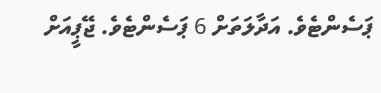ޕަސެންޓެވެ. އަދާލަތަށް 6 ޕަސެންޓެވެ. ޖޭޕީއަށް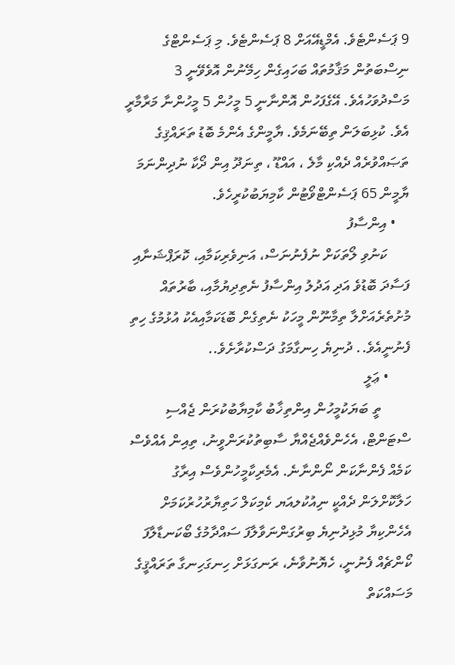9 ޕަސެންޓެވެ. އެމްޑީއޭއަށް 8 ޕަސެންޓެވެ. މި ޕަސެންޓްގެ ނިސްބަތުން މަޤާމުތައް ބަހައިގެން ހިމޭނުން އޮވެވޭނީ 3 މަސްދުވަހުއެވެ. އޭގެފަހުން އޮންނާނީ 5 މީހުން 5 މީހުންނާ މަރާމާރީ އެވެ. ކުޅިބަލަން ތިބޭނަމެވެ. ޔާމީންގެ އެންމެ ބޮޑު ތަރައްޤިގެ ތަޞައްވުރެއް ދެއްކި މާލެ ، އައްޑޫ ، ތިނަދޫ އިން ދޯކާ ނުދިންނަމަ ޔާމީން 65 ޕަސެންޓްވޯޓުން ކާމިޔަބުކުރީހެވެ.
    • އިންސާފު
      ކަނުވި ލޯތަކަށް ނުފެނުނަސް، އަނިވެރިކަމާއި، ކޮރަޕްޝަނާއި ފަސާދަ ބޮޑުވެ އަދި އަދުލު އިންސާފު ނެތިދިޔުމާއި، ބާރުތައް މުށުތެރެއަށްލާ ތިމާނޫން މީހަކު ނެތިގެން ބޮޑަކަމާއިއެކު އުޅުމުގެ ހިތި ފެނުނީއެވެ.. ދުނިޔެ ހިނގާމަގު ދަސްކުރާށެވެ..
      • ޢަލީ
        ތީ ބަޔަކުމީހުން އިންތިޚާބު ކާމިޔާބުކުރަން ޖެއްސި ސްޓަންޓް، އެހެންވެއްޖެއްޔާ ސާބިތުކުރަންވީނު، ތިއިން އެއްވެސް ކަމެއް ފެންނާކަން ނޯންނާނެ. އެމެރިކާމީހުންވެސް އިރާގު ހަލާކޮށްލަން ދެއްކީ ނިއުކުލއަޔ ކެމިކަލް ހަތިޔާރުހުރުކަމަށް އެހެންކިޔާ މުޅިދުނިޔެ ބިރުގަންނަވާލާފަ ސައްދާމުގެ ބޯކަނޑާލާފަ ކޯންޗެއް ފެނުނީ، ހެޔޮނުވާނެ، ރަނގަޅަށް ހިނގަހިނގާ ތަރައްޤީގެ މަސައްކަތް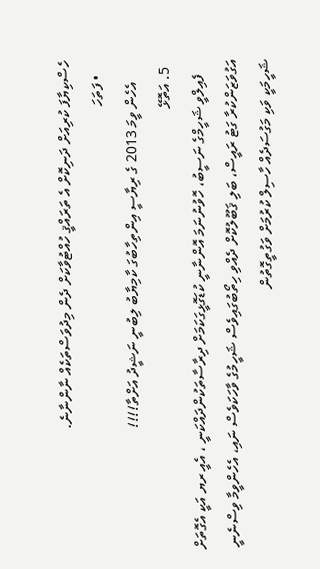ހެސްކިޔާފަ ކުރިއަށް ދަނިކޮށް އެ ތަރައްޤީ ހުއްޓުވާކަށް ދެން މިދުވަސްތަކެއް ނާންނާނެ.
    • ފަތަހަ
      އެހެން ވީމަ 2013 ގެ ރިޔާސީ އިންތިހާބުގަ ކާމިޔާބު ލިބުނީ ނަޝީދު އަށްތާ!!!!
  5. އަތޮޅޭ
    ފެއިލްވީ ޝަހީމްގެ ނަސީބު، ހޮވުނުނަމަ އޮންނާނީ ކުޑަގޮޅީގަކަމަށް ދިރާސާތަކުންދައްކަނީ ، އެއީ ރޔ އަކީ އެގޮތަށް އަގުވަޒަންކުރާ ގަޓު ރައީސް، ބަލި ޤަބޫލުކޮށް ދެއްވި ހިތޯބުގައިވެސް ޝަހީމުގެ ވާހަކަވެސް ނައި، އެހެންވީމާ ވިސްނެނީ ޝަހީމަކީ ވަކި މަގުސަދެއް ހާސިލް ކުރުމަށް ވަގުތީގޮތުން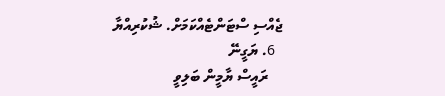ޖެއްސި ސްޓަންޓެއްކަމަށް. ޝުކުރިއްޔާ
  6. ޔަގީނޭ
    ރައީސް ޔާމީން ބަލިވީ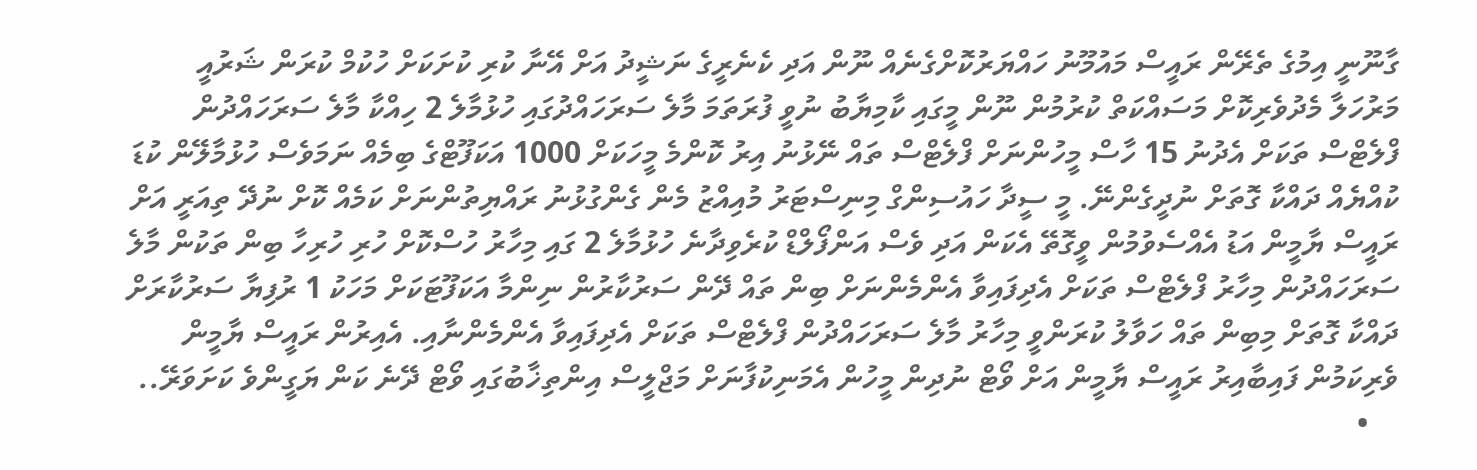ގާނޫނީ އިމުގެ ތެރޭން ރައީސް މައުމޫނު ހައްޔަރުކޮށްގެނެއް ނޫން އަދި ކެނެރީގެ ނަޝީދު އަށް އޭނާ ކުރި ކުށަކަށް ހުކުމް ކުރަން ޝަރުއީ މަރުހަލާ މެދުވެރިކޮށް މަސައްކަތް ކުރުމުން ނޫން މީގައި ކާމިޔާބު ނުވީ ފުރަތަމަ މާލެ ސަރަހައްދުގައި ހުޅުމާލެ 2 ހިއްކާ މާލެ ސަރަހައްދުން ފްލެޓްސް ތަކަށް އެދުނު 15 ހާސް މީހުންނަށް ފްލެޓްސް ތައް ނޭޅުނު އިރު ކޮންމެ މީހަކަށް 1000 އަކަފޫޓްގެ ބިމެއް ނަމަވެސް ހުޅުމާލޭން ކުޑަ ކުއްޔެއް ދައްކާ ގޮތަށް ނުދީގެންނޭ. މީ ސީދާ ހައުސިންގް މިނިސްޓަރު މުއިއްޒު މެން ގެންގުޅުނު ރައްޔިތުންނަށް ކަމެއް ކޮށް ނުދޭ ތިއަރީ އަށް ރައީސް ޔާމީން އަޑު އެއްސެވުމުން ވީގޮތޭ އެކަން އަދި ވެސް އަންފޯލްޑް ކުރެވިދާނެ ހުޅުމާލެ 2 ގައި މިހާރު ހުސްކޮށް ހުރި ހުރިހާ ބިން ތަކުން މާލެ ސަރަހައްދުން މިހާރު ފްލެޓްސް ތަކަށް އެދިފައިވާ އެންމެންނަށް ބިން ތައް ދޭން ސަރުކާރުން ނިންމާ އަކަފޫޓަކަށް މަހަކު 1 ރުފިޔާ ސަރުކާރަށް ދައްކާ ގޮތަށް މިބިން ތައް ހަވާލު ކުރަންވީ މިހާރު މާލެ ސަރަހައްދުން ފްލެޓްސް ތަކަށް އެދިފައިވާ އެންމެންނާއި. އެއިރުން ރައީސް ޔާމީން ވެރިކަމުން ފައިބާއިރު ރައީސް ޔާމީން އަށް ވޯޓް ނުދިން މީހުން އެމަނިކުފާނަށް މަޖްލީސް އިންތިޚާބުގައި ވޯޓް ދޭނެ ކަން ޔަގީންވެ ކަށަވަރޭ..
    •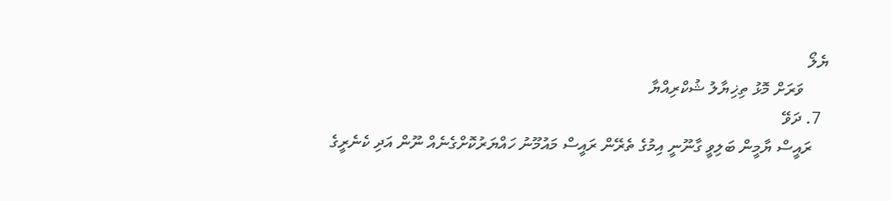ޔެލޯ
      ވަރަށް މޮޅު ތިޚިޔާލު ޝުކްރިއްޔާ
  7. ދަވޭ
    ރައީސް ޔާމީން ބަލިވީ ގާނޫނީ އިމުގެ ތެރޭން ރައީސް މައުމޫނު ހައްޔަރުކޮށްގެނެއް ނޫން އަދި ކެނެރީގެ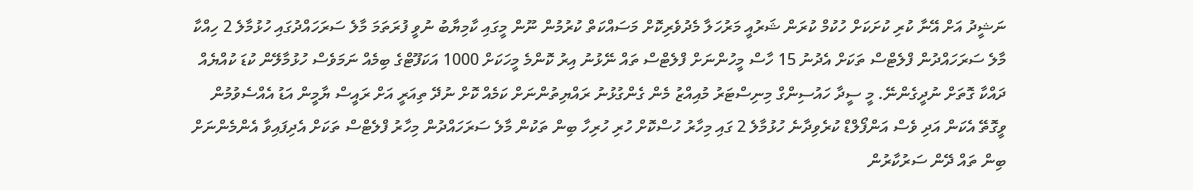ނަޝީދު އަށް އޭނާ ކުރި ކުށަކަށް ހުކުމް ކުރަން ޝަރުއީ މަރުހަލާ މެދުވެރިކޮށް މަސައްކަތް ކުރުމުން ނޫން މީގައި ކާމިޔާބު ނުވީ ފުރަތަމަ މާލެ ސަރަހައްދުގައި ހުޅުމާލެ 2 ހިއްކާ މާލެ ސަރަހައްދުން ފްލެޓްސް ތަކަށް އެދުނު 15 ހާސް މީހުންނަށް ފްލެޓްސް ތައް ނޭޅުނު އިރު ކޮންމެ މީހަކަށް 1000 އަކަފޫޓްގެ ބިމެއް ނަމަވެސް ހުޅުމާލޭން ކުޑަ ކުއްޔެއް ދައްކާ ގޮތަށް ނުދީގެންނޭ. މީ ސީދާ ހައުސިންގް މިނިސްޓަރު މުއިއްޒު މެން ގެންގުޅުނު ރައްޔިތުންނަށް ކަމެއް ކޮށް ނުދޭ ތިއަރީ އަށް ރައީސް ޔާމީން އަޑު އެއްސެވުމުން ވީގޮތޭ އެކަން އަދި ވެސް އަންފޯލްޑް ކުރެވިދާނެ ހުޅުމާލެ 2 ގައި މިހާރު ހުސްކޮށް ހުރި ހުރިހާ ބިން ތަކުން މާލެ ސަރަހައްދުން މިހާރު ފްލެޓްސް ތަކަށް އެދިފައިވާ އެންމެންނަށް ބިން ތައް ދޭން ސަރުކާރުން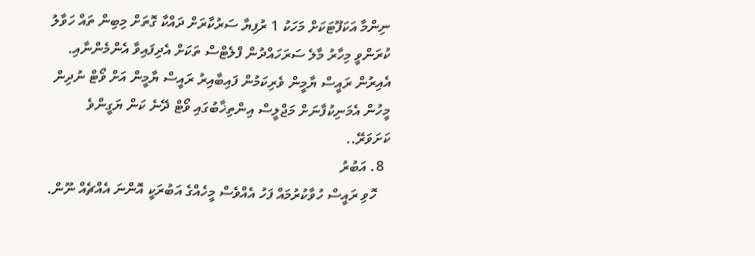ނިންމާ އަކަފޫޓަކަށް މަހަކު 1 ރުފިޔާ ސަރުކާރަށް ދައްކާ ގޮތަށް މިބިން ތައް ހަވާލު ކުރަންވީ މިހާރު މާލެ ސަރަހައްދުން ފްލެޓްސް ތަކަށް އެދިފައިވާ އެންމެންނާއި. އެއިރުން ރައީސް ޔާމީން ވެރިކަމުން ފައިބާއިރު ރައީސް ޔާމީން އަށް ވޯޓް ނުދިން މީހުން އެމަނިކުފާނަށް މަޖްލީސް އިންތިޚާބުގައި ވޯޓް ދޭނެ ކަން ޔަގީންވެ ކަށަވަރޭ..
  8. އަބުރު
    ހޮވި ރައީސް ހުވާކުރުމައް ފަހު އެއްވެސް މީހެއްގެ އަބުރަކީ އޮންނަ އެއްޗެއް ނޫން.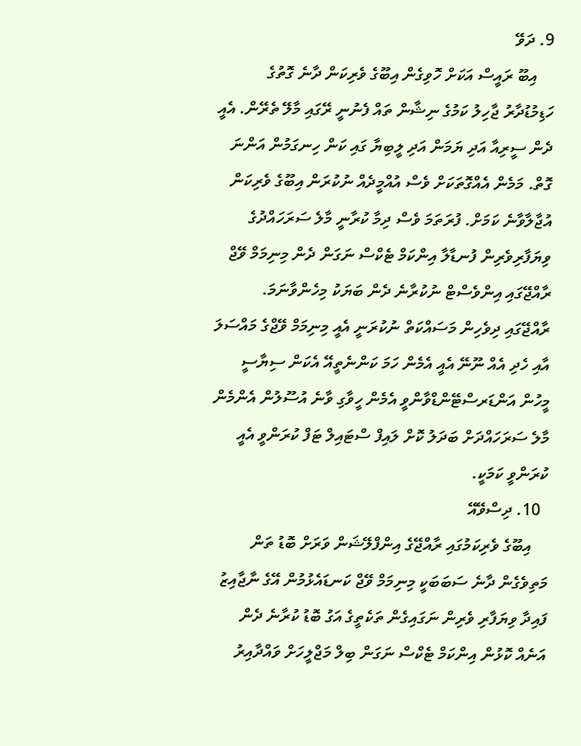9. ދަވޭ
    އިބޫ ރައީސް އަކަށް ހޮވިގެން އިބޫގެ ވެރިކަން ދާނެ ގޮތުގެ ހަޑިމުޑުދާރު ޖާހިލު ކަމުގެ ނިޝާން ތައް ފެނުނީ ރޭގައި މާލޭ ތެރޭން. އެއީ ދެން ސީރިއާ އަދި ޔަމަން އަދި ލީބިޔާ ގައި ކަން ހިނގަމުން އަންނަ ގޮތް. މަމެން އެއްގޮތަކަށް ވެސް އުއްމީދެއް ނުކުރަން އިބޫގެ ވެރިކަން އުޖާލާވާނެ ކަމަށް. ފުރަތަމަ ވެސް ދިމާ ކުރާނީ މާލެ ސަރަހައްދުގެ ވިޔަފާރިވެރިން ފުނޑާލާ އިންކަމް ޓެކްސް ނަގަން ދެން މިނިމަމް ވޭޖް ރާއްޖޭގައި އިންވެސްޓް ނުކުރާނެ ދެން ބަޔަކު މިހެންވާނަމަ. ރާއްޖޭގައި ދިވެހިން މަސައްކަތް ނުކުރަނީ އެއީ މިނިމަމް ވޭޖްގެ މައްސަލަ އާއި ހެދި އެއް ނޫނޭ އެއީ އެމެން ހަމަ ކަންނެތީއޭ އެކަން ސިޔާސީ މީހުން އަންޑަރސްޓޭންޑްވާންވީ އެމެން ހީވާގި ވާނެ އުސޫލުން އެންމެން މާލެ ސަރަހައްދަށް ބަދަލު ކޮށް ލައިފް ސްޓައިލް ޓަފް ކުރަންވީ އެއީ ކުރަންވީ ކަމަކީ.
  10. ދިސްވޭއޭ
    އިބޫގެ ވެރިކަމުގައި ރާއްޖޭގެ އިންފްލޭޝަން ވަރަށް ބޮޑު ތަން މަތިވެގެން ދާނެ ސަބަބަކީ މިނިމަމް ވޭޖް ކަނޑައެޅުމުން އޭގެ ނާޖާއިޒު ފައިދާ ވިޔަފާރި ވެރިން ނަގައިގެން ތަކެތީގެ އަގު ބޮޑު ކުރާނެ ދެން އަނެއް ކޮޅުން އިންކަމް ޓެކްސް ނަގަން ބިލް މަޖްލީހަށް ވައްދާއިރު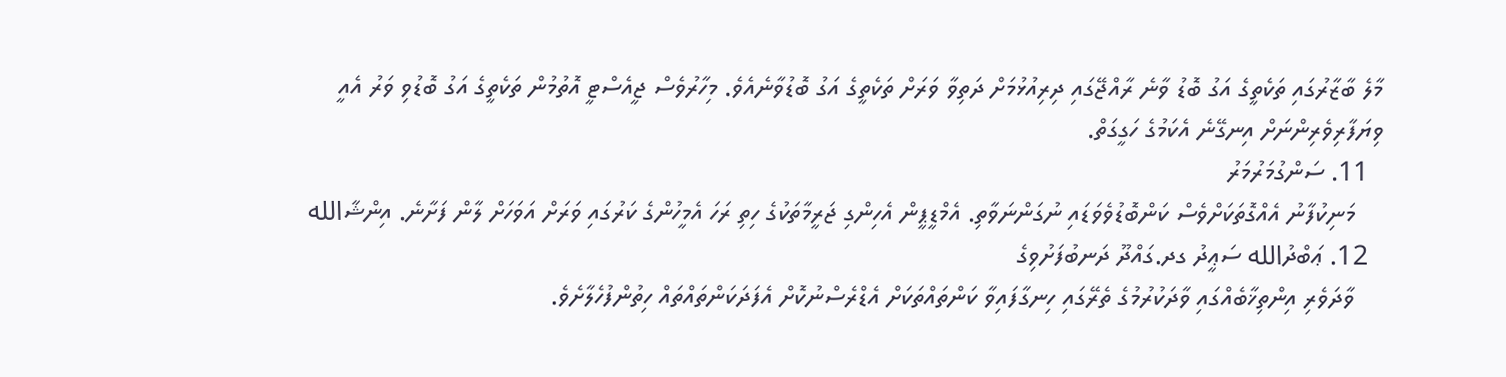މާލެ ބާޒާރުގައި ތަކެތީގެ އަގު ބޮޑު ވާނެ ރާއްޖޭގައި ދިރިއުޅުމަށް ދަތިވާ ވަރަށް ތަކެތީގެ އަގު ބޮޑުވާނެއެވެ. މިހާރުވެސް ޖީއެސްޓީ އޮތުމުން ތަކެތީގެ އަގު ބޮޑުވި ވަރު އެއީ ވިޔަފާރިވެރިންނަށް އިނގޭނެ އެކަމުގެ ހަގީގަތް.
  11. ސަންގުމަރުމަރު
    މަނިކުފާނު އެއްގޮތަކަށްވެސް ކަންބޮޑުވެވަޑައި ނުގަންނަވާތި. އެމްޑީޕީން އެހިންގި ޖަރީމާތަކުގެ ހިތި ރަހަ އެމީހުންގެ ކަރުގައި ވަރަށް އަވަހަށް ލާން ފަށާނެ. އިންޝާالله
  12. ޢަބްދުالله ސަޢީދު ގދ.ގައްދޫ ދަނބުފަށުވިގެ
    ވާދަވެރި އިންތިޚާބެއްގައި ވާދަކުރުމުގެ ތެރޭގައި ހިނގާފައިވާ ކަންތައްތަކަށް އެޑްރެސްނުކޮށް އެފަދަކަންތައްތައް ހިތުންފުހެލާށެވެ.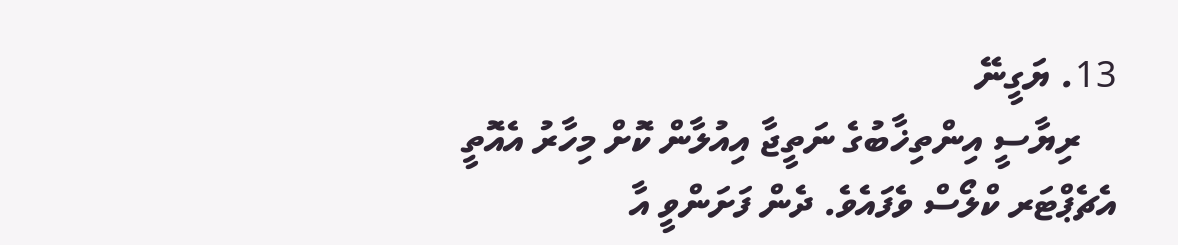13. ޔަގީނޭ
    ރިޔާސީ އިންތިޚާބުގެ ނަތީޖާ އިއުލާން ކޮށް މިހާރު އެއޮތީ އެޗެޕްޓަރ ކްލޯސް ވެފައެވެ. ދެން ފަށަންވީ އާ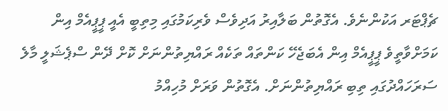ޗެޕްޓަރ އަކުންނެވެ. އެގޮތުން ބަލާއިރު އަދިވެސް ވެރިކަމުގައި މިތިބީ އެއީ ޕީޕީއެމް އިން ކަމަށްވާތީވެ ޕީޕީއެމް އިން އެބަޖެހޭ ކަންތައް ތަކެއް ރައްޔިތުންނަށް ކޮށް ދޭން ސްޕެޝަލީ މާލެ ސަރަހައްދުގައި ތިބި ރައްޔިތުންނަށް. އެގޮތުން ވަރަށް މުހިއްމު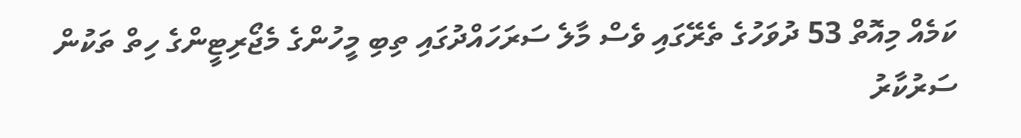ކަމެއް މިއޮތް 53 ދުވަހުގެ ތެރޭގައި ވެސް މާލެ ސަރަހައްދުގައި ތިބި މީހުންގެ މެޖޯރިޓީންގެ ހިތް ތަކުން ސަރުކާރު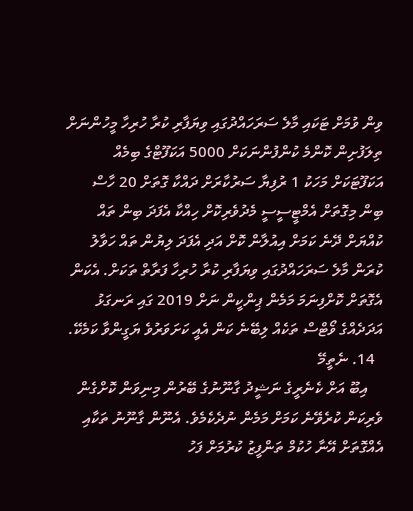ވިން ވުމަށް ޓަކައި މާލެ ސަރަހައްދުގައި ވިޔަފާރި ކުރާ ހުރިހާ މީހުންނަށް ތިލަފުށިން ކޮންމެ ކުންފުންނަކަށް 5000 އަކަފޫޓްގެ ބިމެއް އަކަފޫޓަކަށް މަހަކު 1 ރުފިޔާ ސަރުކާރަށް ދައްކާ ގޮތަށް 20 ހާސް ބިން މިގޮތަށް އެމްޓީސީސީ މެދުވެރިކޮށް ހިއްކާ އެފަދަ ބިން ތައް ކުއްޔަށް ދޭނެ ކަމަށް އިއުލާން ކޮށް އަދި އެފަދަ ލިޔުން ތައް ހަވާލު ކުރަން މާލެ ސަރަހައްދުގައި ވިޔަފާރި ކުރާ ހުރިހާ ފަރާތް ތަކަށް. އެކަން އެގޮތަށް ކޮށްފިނަމަ މަމެން ޕިންކީން ނަށް 2019 ގައި ރަނގަޅު އަދަދެއްގެ ވޯޓްސް ތަކެއް ލިބޭނެ ކަން އެއީ ކަށަވަރުވެ ޔަގީންވާ ކަމެކޭ.
  14. ނެތީމޭ
    އިބޫ އަށް ކެނެރީގެ ނަޝީދު ގާނޫނުގެ ބޭރުން މިނިވަން ކޮށްގެން ވެރިކަން ކުރެވޭނެ ކަމަށް މަމެން ނުދެކެމެވެ. އެނޫން ގާނޫނު ތަކާއި އެއްގޮތަށް އޭނާ ހުކުމް ތަންފީޒު ކުރުމަށް ފަހު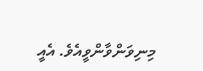މިނިވަންވާންވީއެވެ. އެއީ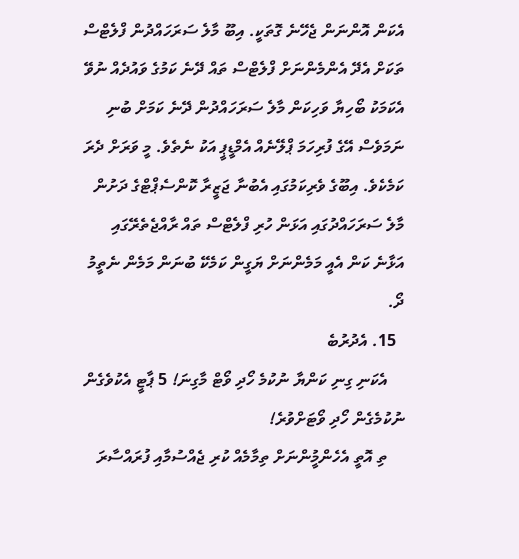އެކަން އޮންނަން ޖެހޭނެ ގޮތަކީ. އިބޫ މާލެ ސަރަހައްދުން ފްލެޓްސް ތަކަށް އެދޭ އެންމެންނަށް ފްލެޓްސް ތައް ދޭނެ ކަމުގެ ވައުދެއް ނުވޭ އެކަމަކު ބޯހިޔާ ވަހިކަން މާލެ ސަރަހައްދުން ދޭނެ ކަމަށް ބުނި ނަމަވެސް އޭގެ ފުރިހަމަ ޕްލޭނެއް އެމްޑީޕީ އަކު ނެތެވެ. މީ ވަރަށް ދެރަ ކަމެކެވެ. އިބޫގެ ވެރިކަމުގައި އެބުނާ ޖަޒީރާ ކޮންސެޕްޓްގެ ދަށުން މާލެ ސަރަހައްދުގައި އަޅަން ހުރި ފްލެޓްސް ތައް ރާއްޖެތެރޭގައި އަޅާނެ ކަން އެއީ މަމެންނަށް ޔަގީން ކަމެކޭ ބުނަން މަމެން ނެތީމު ދޯ.
  15. އެދުރުބެ
    އެކަނި ގިނި ކަންޔާ ނުކުމެ ހޯދި ވޯޓް މާގިނަ! 5 ޕާޓީ އެކުވެގެން ނުކުމެގެން ހޯދި ވޯޓަށްވުރެ!
    ތި އޮތީ އެހެންމީުންނަށް ތިމާމެއް ކުރި ޖެއްސުމާއި ފުރައްސާރަ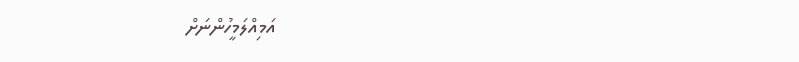އަމިއްލަމީހުންނަށް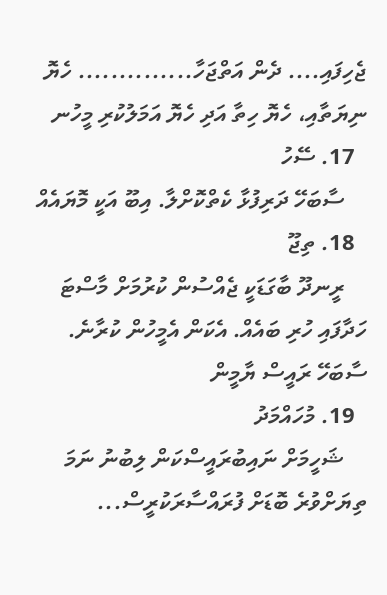ޖެހިފައި.... ދެން އަތްޖަހާ.............. ހެޔޮ ނިޔަތާއި، ހެޔޮ ހިތާ އަދި ހެޔޮ އަމަލުކުރި މީހުނ
  17. ސޭހު
    ސާބަހޭ ދަރިފުޅާ ކެތްކޮށްލާ. އިބޫ އަކީ މޮޔައެއް
  18. ތިޖޫ
    ރީނދޫ ބާގަޑަކީ ޖެއްސުން ކުރުމަށް މާސްޓަ ހަދާފައި ހުރި ބައެއް. އެކަން އެމީހުން ކުރާނެ. ސާބަހޭ ރައީސް ޔާމީން
  19. މުހައްމަދު
    ޝަހީމަށް ނައިބުރައީސްކަން ލިބުނު ނަމަ ތިޔަށްވުރެ ބޮޑަށް ފުރައްސާރަކުރީސް...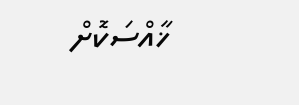ޚާއްސަކޮށް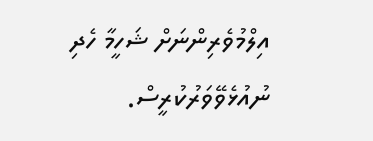އިލްމުވެރިންނަށް ޝަހީމާ ހެދި ނުއުޅެވޭވަރުކުރީސް.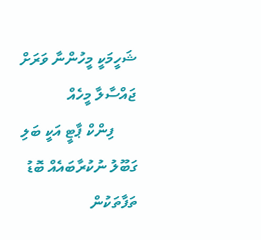ޝަހީމަކީ މީހުންނާ ވަރަށް ޖައްސާލާ މީހެއް
      ފިންކް ޕާޓީ އަކީ ބަލި ގަބޫލު ނުކުރާބައެއް ބޮޑު ތަފާތަކުން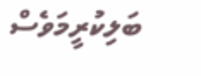ބަލިކުރީމަވެސް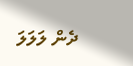ދެން ލަލަލަ